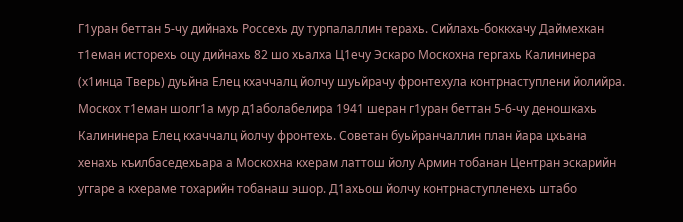Г1уран беттан 5-чу дийнахь Россехь ду турпалаллин терахь. Сийлахь-боккхачу Даймехкан т1еман исторехь оцу дийнахь 82 шо хьалха Ц1ечу Эскаро Москохна гергахь Калининера (х1инца Тверь) дуьйна Елец кхаччалц йолчу шуьйрачу фронтехула контрнаступлени йолийра.
Москох т1еман шолг1а мур д1аболабелира 1941 шеран г1уран беттан 5-6-чу деношкахь Калининера Елец кхаччалц йолчу фронтехь. Советан буьйранчаллин план йара цхьана хенахь къилбаседехьара а Москохна кхерам латтош йолу Армин тобанан Центран эскарийн уггаре а кхераме тохарийн тобанаш эшор. Д1ахьош йолчу контрнаступленехь штабо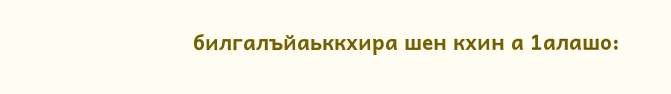билгалъйаьккхира шен кхин а 1алашо: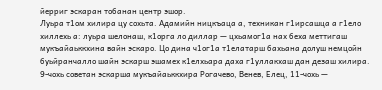йерриг эскаран тобанан центр эшор.
Луьра т1ом хилира цу сохьта. Адамийн ницкъаца а, техникан г1ирсашца а г1ело хиллехь а: луьра шелонаш, к1орга ло диллар — цхьамог1а нах беха меттигаш мукъайаьккхина вайн эскаро. Цо дина ч1ог1а т1елатарш бахьана долуш немцойн буьйранчалло шайн эскарш эшамех к1елхьара даха г1уллакхаш дан дезаш хилира.
9-чохь советан эскарша мукъайаьккхира Рогачево, Венев, Елец, 11-чохь —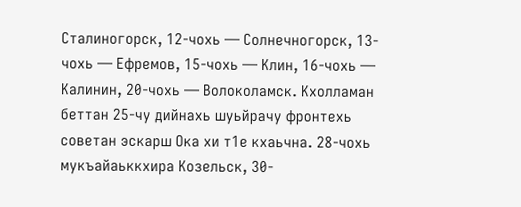Сталиногорск, 12-чохь — Солнечногорск, 13-чохь — Ефремов, 15-чохь — Клин, 16-чохь — Калинин, 20-чохь — Волоколамск. Кхолламан беттан 25-чу дийнахь шуьйрачу фронтехь советан эскарш Ока хи т1е кхаьчна. 28-чохь мукъайаьккхира Козельск, 30-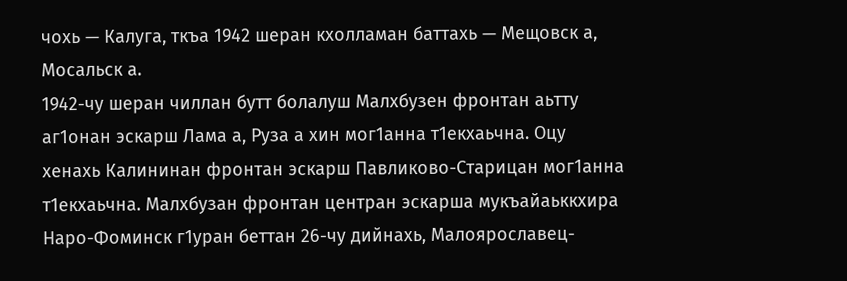чохь — Калуга, ткъа 1942 шеран кхолламан баттахь — Мещовск а, Мосальск а.
1942-чу шеран чиллан бутт болалуш Малхбузен фронтан аьтту аг1онан эскарш Лама а, Руза а хин мог1анна т1екхаьчна. Оцу хенахь Калининан фронтан эскарш Павликово-Старицан мог1анна т1екхаьчна. Малхбузан фронтан центран эскарша мукъайаьккхира Наро-Фоминск г1уран беттан 26-чу дийнахь, Малоярославец-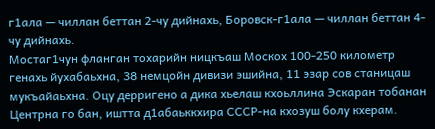г1ала — чиллан беттан 2-чу дийнахь, Боровск-г1ала — чиллан беттан 4-чу дийнахь.
Мостаг1чун фланган тохарийн ницкъаш Москох 100-250 километр генахь йухабаьхна, 38 немцойн дивизи эшийна, 11 эзар сов станицаш мукъайаьхна. Оцу дерригено а дика хьелаш кхоьллина Эскаран тобанан Центрна го бан, иштта д1абаьккхира СССР-на кхозуш болу кхерам.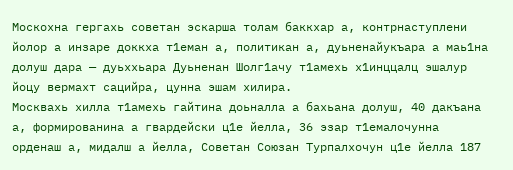Москохна гергахь советан эскарша толам баккхар а, контрнаступлени йолор а инзаре доккха т1еман а, политикан а, дуьненайукъара а маь1на долуш дара — дуьххьара Дуьненан Шолг1ачу т1амехь х1инццалц эшалур йоцу вермахт сацийра, цунна эшам хилира.
Москвахь хилла т1амехь гайтина доьналла а бахьана долуш, 40 дакъана а, формированина а гвардейски ц1е йелла, 36 эзар т1емалочунна орденаш а, мидалш а йелла, Советан Союзан Турпалхочун ц1е йелла 187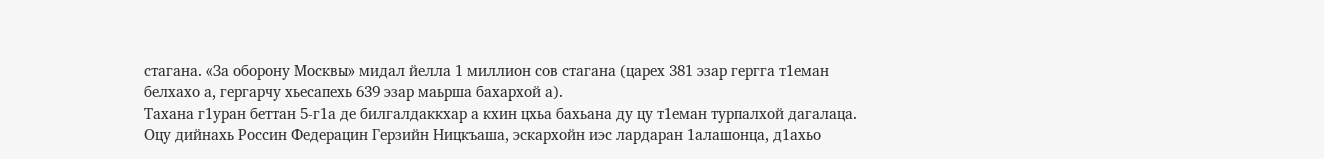стагана. «За оборону Москвы» мидал йелла 1 миллион сов стагана (царех 381 эзар гергга т1еман белхахо а, гергарчу хьесапехь 639 эзар маьрша бахархой а).
Тахана г1уран беттан 5-г1а де билгалдаккхар а кхин цхьа бахьана ду цу т1еман турпалхой дагалаца. Оцу дийнахь Россин Федерацин Герзийн Ницкъаша, эскархойн иэс лардаран 1алашонца, д1ахьо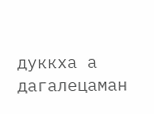дуккха а дагалецаман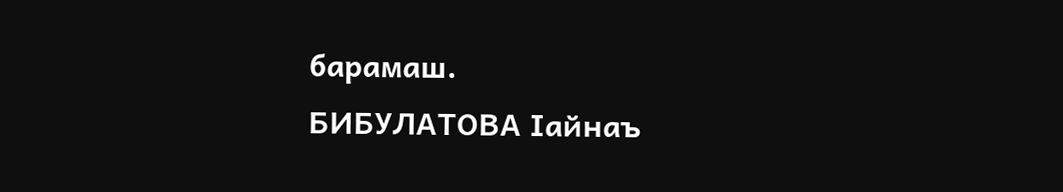барамаш.
БИБУЛАТОВА Iайнаъ